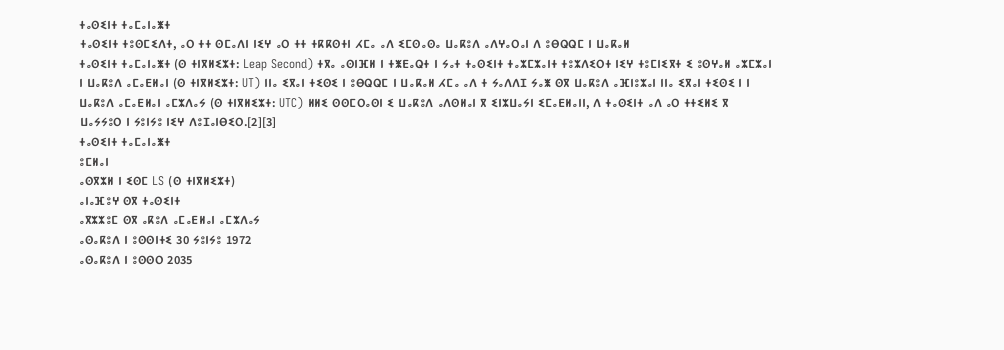ⵜⴰⵙⵉⵏⵜ ⵜⴰⵎⴰⵏⴰⵥⵜ
ⵜⴰⵙⵉⵏⵜ ⵜⵓⵙⵎⵉⴷⵜ, ⴰⵔ ⵜⵜ ⵙⵎⴰⴷⵏ ⵏⵉⵖ ⴰⵔ ⵜⵜ ⵜⴽⴽⵙⵜⵏ ⵃⵎⴰ ⴰⴷ ⵉⵎⵙⴰⵙⴰ ⵡⴰⴽⵓⴷ ⴰⴷⵖⴰⵔⴰⵏ ⴷ ⵓⴱⵕⵕⵎ ⵏ ⵡⴰⴽⴰⵍ
ⵜⴰⵙⵉⵏⵜ ⵜⴰⵎⴰⵏⴰⵥⵜ (ⵙ ⵜⵏⴳⵍⵉⵣⵜ: Leap Second) ⵜⴳⴰ ⴰⵙⵏⴼⵍ ⵏ ⵜⵥⴹⴰⵕⵜ ⵏ ⵢⴰⵜ ⵜⴰⵙⵉⵏⵜ ⵜⴰⵣⵎⵣⴰⵏⵜ ⵜⵓⵣⴷⵉⵔⵜ ⵏⵉⵖ ⵜⵓⵎⵏⵉⴳⵜ ⵉ ⵓⵙⵖⴰⵍ ⴰⵣⵎⵣⴰⵏ ⵏ ⵡⴰⴽⵓⴷ ⴰⵎⴰⴹⵍⴰⵏ (ⵙ ⵜⵏⴳⵍⵉⵣⵜ: UT) ⵏⵏⴰ ⵉⴳⴰⵏ ⵜⵉⵙⵉ ⵏ ⵓⴱⵕⵕⵎ ⵏ ⵡⴰⴽⴰⵍ ⵃⵎⴰ ⴰⴷ ⵜ ⵢⴰⴷⴷⵊ ⵢⴰⵥ ⵙⴳ ⵡⴰⴽⵓⴷ ⴰⴼⵏⵓⵣⴰⵏ ⵏⵏⴰ ⵉⴳⴰⵏ ⵜⵉⵙⵉ ⵏ ⵏ ⵡⴰⴽⵓⴷ ⴰⵎⴰⴹⵍⴰⵏ ⴰⵎⵣⴷⴰⵢ (ⵙ ⵜⵏⴳⵍⵉⵣⵜ: UTC) ⵍⵍⵉ ⵙⵙⵎⵔⴰⵙⵏ ⵉ ⵡⴰⴽⵓⴷ ⴰⴷⵙⵍⴰⵏ ⴳ ⵉⵏⵣⵡⴰⵢⵏ ⵉⵎⴰⴹⵍⴰⵏⵏ, ⴷ ⵜⴰⵙⵉⵏⵜ ⴰⴷ ⴰⵔ ⵜⵜⵉⵍⵉ ⴳ ⵡⴰⵢⵢⵓⵔ ⵏ ⵢⵓⵏⵢⵓ ⵏⵉⵖ ⴷⵓⵊⴰⵏⴱⵉⵔ.[2][3]
ⵜⴰⵙⵉⵏⵜ ⵜⴰⵎⴰⵏⴰⵥⵜ
ⵓⵎⵍⴰⵏ
ⴰⵙⴳⵣⵍ ⵏ ⵉⵙⵎ LS (ⵙ ⵜⵏⴳⵍⵉⵣⵜ)
ⴰⵏⴰⴼⵓⵖ ⵙⴳ ⵜⴰⵙⵉⵏⵜ
ⴰⴳⵣⵣⵓⵎ ⵙⴳ ⴰⴽⵓⴷ ⴰⵎⴰⴹⵍⴰⵏ ⴰⵎⵣⴷⴰⵢ
ⴰⵙⴰⴽⵓⴷ ⵏ ⵓⵙⵙⵏⵜⵉ 30 ⵢⵓⵏⵢⵓ 1972
ⴰⵙⴰⴽⵓⴷ ⵏ ⵓⵙⵙⵔ 2035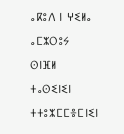ⴰⴽⵓⴷ ⵏ ⵖⵉⵍⴰ
ⴰⵎⵣⵔⵓⵢ
ⵙⵏⴼⵍ
ⵜⴰⵙⵉⵏⵉⵏ ⵜⵜⵓⵣⵎⵎⴻⵎⵏⵉⵏ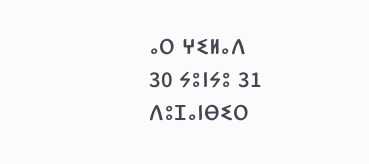ⴰⵔ ⵖⵉⵍⴰⴷ
30 ⵢⵓⵏⵢⵓ 31 ⴷⵓⵊⴰⵏⴱⵉⵔ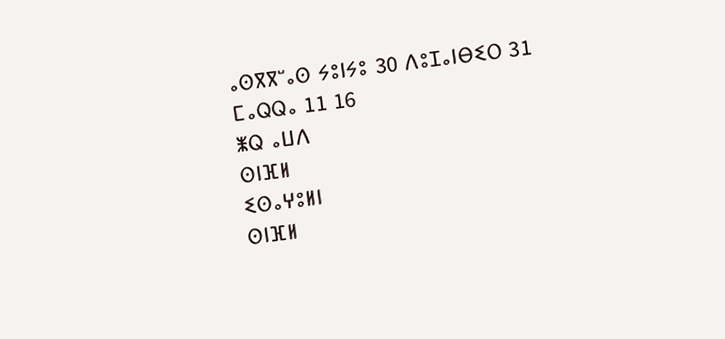ⴰⵙⴳⴳⵯⴰⵙ ⵢⵓⵏⵢⵓ 30 ⴷⵓⵊⴰⵏⴱⵉⵔ 31
ⵎⴰⵕⵕⴰ 11 16
ⵥⵕ ⴰⵡⴷ
ⵙⵏⴼⵍ
ⵉⵙⴰⵖⵓⵍⵏ
ⵙⵏⴼⵍ